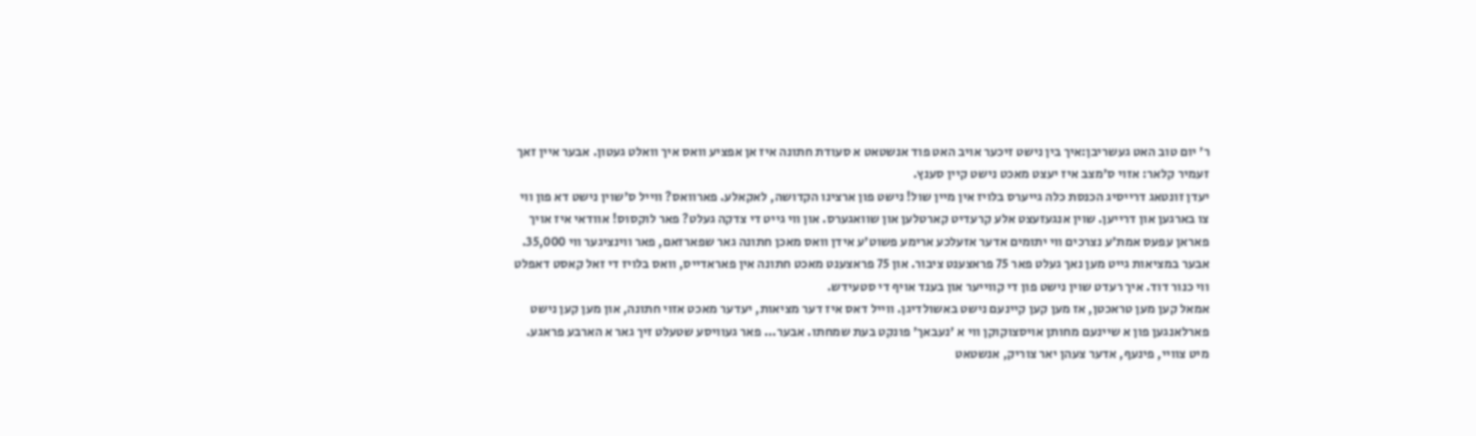ר' יום טוב האט געשריבן:איך בין נישט זיכער אויב האט פוד אנשטאט א סעודת חתונה איז אן אפציע וואס איך וואלט געטון. אבער איין זאך זעמיר קלאר: אזוי ס'מצב איז יעצט מאכט נישט קיין סענץ.
יעדן זונטאג דרייסיג הכנסת כלה גייערס בלויז אין מיין שול! נישט פון ארצינו הקדושה, לאקאלע. פארוואס? ווייל ס'שוין נישט דא פון ווי צו בארגען און דרייען. שוין אנגעזעצט אלע קרעדיט קארטלען און שוואגערס. און ווי גייט די צדקה געלט? פאר לוקסוס! אוודאי איז אויך פאראן עפעס אמת'ע נצרכים ווי יתומים אדער אזעלכע ארימע פשוט'ע אידן וואס מאכן חתונה גאר שפארזאם, פאר ווינציגער ווי 35,000. אבער במציאות גייט מען נאך געלט פאר 75 פראצענט ציבור. און 75 פראצענט מאכט חתונה אין פאראדייס, וואס בלויז די זאל קאסט דאפלט ווי כנור דוד. איך רעדט שוין נישט פון די קווייער און בענד אויף די סטעידש.
אמאל קען מען טראכטן, אז מען קען קיינעם נישט באשולדיגן. ווייל דאס איז דער מציאות, יעדער מאכט אזוי חתונה, און מען קען נישט פארלאנגען פון א שיינעם מחותן אויסצוקוקן ווי א 'נעבאך' פונקט בעת שמחתו. אבער... פאר געוויסע שטעלט זיך גאר א הארבע פראגע. מיט צוויי, פינעף, אדער צעהן יאר צוריק, אנשטאט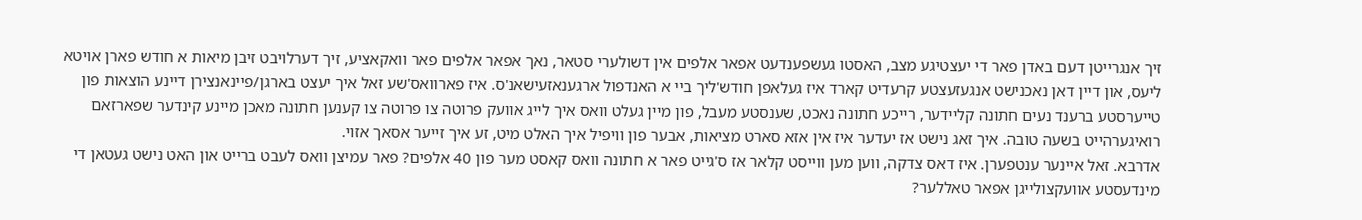זיך אנגרייטן דעם באדן פאר די יעצטיגע מצב, האסטו געשפענדעט אפאר אלפים אין דשולערי סטאר, נאך אפאר אלפים פאר וואקאציע, זיך דערלויבט זיבן מיאות א חודש פארן אויטא ליעס, און דיין דאן נאכנישט אנגעזעצטע קרעדיט קארד איז געלאפן חודש'ליך ביי א האנדפול ארגענאזעישאנ'ס. איז פארוואס'שע זאל איך יעצט בארגן/פיינאנצירן דיינע הוצאות פון טייערסטע ברענד נעים חתונה קליידער, רייכע חתונה נאכט, שענסטע מעבל, פון מיין געלט וואס איך לייג אוועק פרוטה צו פרוטה צו קענען חתונה מאכן מיינע קינדער שפארזאם רואיגערהייט בשעה טובה. איך זאג נישט אז יעדער איז אין אזא סארט מציאות, אבער פון וויפיל איך האלט מיט, זע איך זייער אסאך אזוי.
אדרבא. זאל איינער ענטפערן. איז דאס צדקה, ווען מען ווייסט קלאר אז ס'גייט פאר א חתונה וואס קאסט מער פון 40 אלפים? פאר עמיצן וואס לעבט ברייט און האט נישט געטאן די מינדעסטע אוועקצולייגן אפאר טאללער?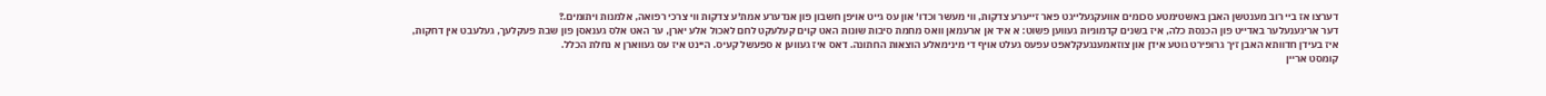דערצו אז ביי רוב מענטשן האבן באשטימטע סכומים אוועקגעלייגט פאר זייערע צדקות, ווי מעשר וכדו' און עס גייט אויפן חשבון פון אנדערע אמת'ע צדקות ווי צרכי רפואה, אלמנות ויתומים.?
דער אריגענעלער באדייט פון הכנסת כלה, איז בשנים קדמוניות געווען פשוט: א איד אן ארעמאן וואס מחמת סיבות שונות האט קוים קעלעקט לחם לאכול אלע יארן, ער האט אלס גענאסן פון שבת פעקלעך, געלעבט אין דחקות, איז בעידן חדוותא האבן זיך גרופירט גוטע אידן און צוזאמענגעקלאפט עפעס געלט אויף די מינימאלע הוצאות החתונה. דאס איז געווען א ספעשל קעיס. היינט איז עס געווארן א נחלת הכלל.
קומסט אריין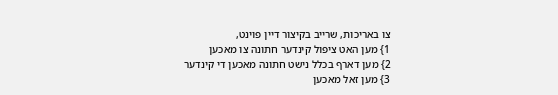צו באריכות, שרייב בקיצור דיין פוינט,
1} מען האט ציפול קינדער חתונה צו מאכען
2} מען דארף בכלל נישט חתונה מאכען די קינדער
3} מען זאל מאכען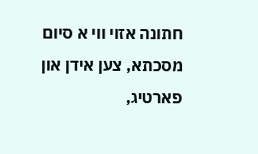חתונה אזוי ווי א סיום מסכתא, צען אידן און פארטיג,